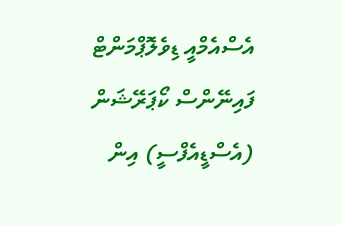އެސްއެމްއީ ޑިވެލޮޕްމަންޓް ފައިނޭންސް ކޯޕަރޭޝަން (އެސްޑީއެފްސީ) އިން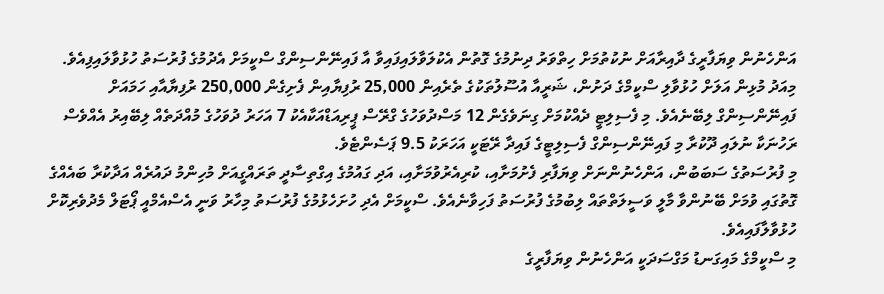އަންހެނުން ވިޔަފާރީގެ ދާއިރާއަށް ނުކުތުމަށް ހިތްވަރު ދިނުމުގެ ގޮތުން އެކުލަވާލައިފައިވާ އާ ފައިނޭންސިންގް ސްކީމަށް އެދުމުގެ ފުރުސަތު ހުޅުވާލައިފިއެވެ.
މިއަދު މުޅިން އަލަށް ހުޅުވާލި ސްކީމްގެ ދަށުން، ޝަރީއާ އުސޫލުތަކުގެ ތެރެއިން 25,000 ރުފިޔާއިން ފެށިގެން 250,000 ރުފިޔާއާއި ހަމައަށް ފައިނޭންސިންގް ލިބޭނެއެވެ. މި ފެސިލިޓީ ދެއްކުމަށް ގިނަވެގެން 12 މަސްދުވަހުގެ ގްރޭސް ޕީރިއަޑްއަކާއެކު 7 އަހަރު ދުވަހުގެ މުއްދަތެއް ލިބޭއިރު އެއްވެސް ރަހުނަކާ ނުލައި ދޫކުރާ މި ފައިނޭންސިންގް ފެސިލިޓީގެ ފައިދާ ރޭޓަކީ އަހަރަކު 9.5 ޕަސެންޓެވެ.
މި ފުރުސަތުގެ ސަބަބުން، އަންހެނުންނަށް ވިޔަފާރި ފެށުމަށާއި، ކުރިއެރުވުމަށާއި، އަދި ގައުމުގެ އިގްތިސާދީ ތަރައްގީއަށް މުހިންމު ދައުރެއް އަދާކުރާ ބައެއްގެ ގޮތުގައި ވުމަށް ބޭނުންވާ މާލީ ވަސީލަތްތައް ލިބުމުގެ ފުރުސަތު ފަހިވާނެއެވެ. ސްކީމަށް އެދި ހުށަހެޅުމުގެ ފުރުސަތު މިހާރު ވަނީ އެސްއެމްއީ ޕޯޓަލް މެދުވެރިކޮށް ހުޅުވާލާފައިއެވެ.
މި ސްކީމްގެ މައިގަނޑު މަގްސަދަކީ އަންހެނުން ވިޔަފާރީގެ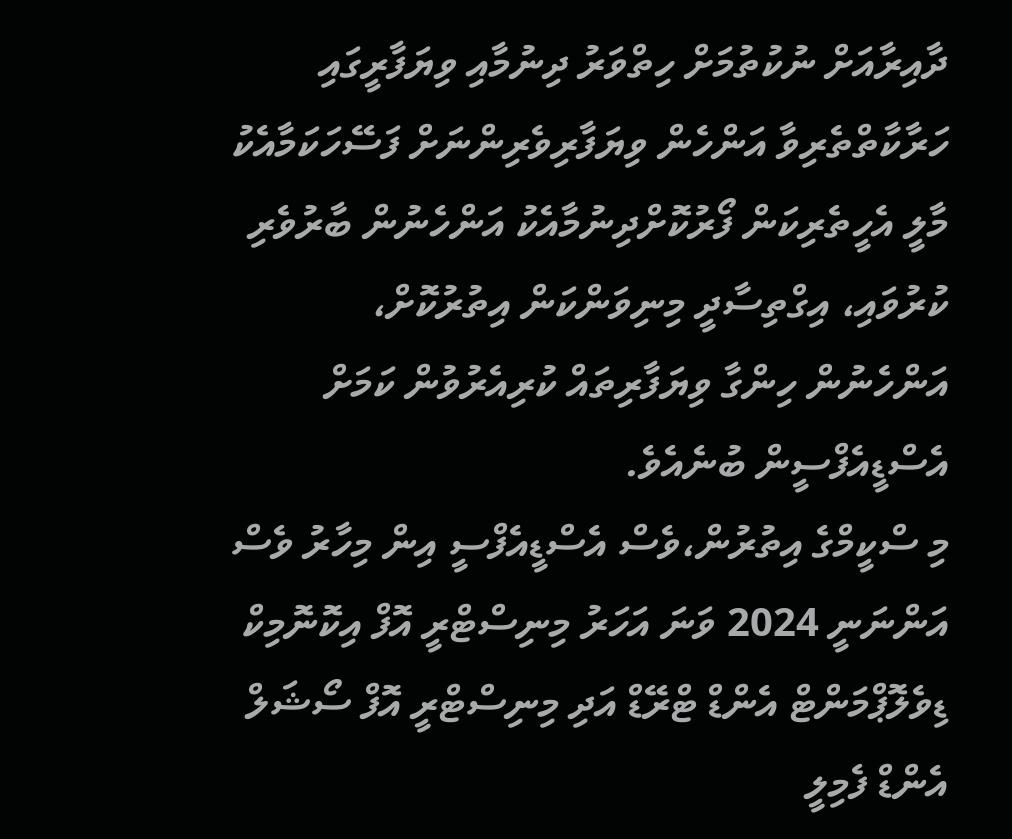ދާއިރާއަށް ނުކުތުމަށް ހިތްވަރު ދިނުމާއި ވިޔަފާރީގައި ހަރާކާތްތެރިވާ އަންހެން ވިޔަފާރިވެރިންނަށް ފަސޭހަކަމާއެކު މާލީ އެހީތެރިކަން ފޯރުކޮށްދިނުމާއެކު އަންހެނުން ބާރުވެރި ކުރުވައި، އިގްތިސާދީ މިނިވަންކަން އިތުރުކޮށް، އަންހެނުން ހިންގާ ވިޔަފާރިތައް ކުރިއެރުވުން ކަމަށް އެސްޑީއެފްސީން ބުނެއެވެ.
މި ސްކީމްގެ އިތުރުން،ވެސް އެސްޑީއެފްސީ އިން މިހާރު ވެސް އަންނަނީ 2024 ވަނަ އަހަރު މިނިސްޓްރީ އޮފް އިކޮނޮމިކް ޑިވެލޮޕްމަންޓް އެންޑް ޓްރޭޑް އަދި މިނިސްޓްރީ އޮފް ސޯޝަލް އެންޑް ފެމިލީ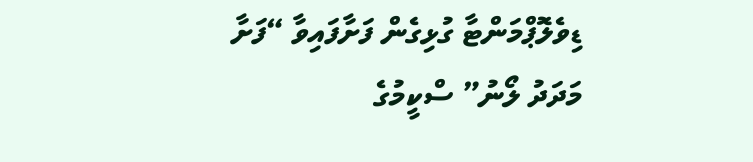ޑިވެލޮޕްމަންޓާ ގުޅިގެން ފަށާފައިވާ “ފަށާ މަދަދު ލޯނު” ސްކީމުގެ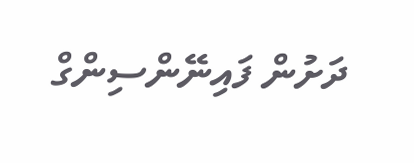ދަށުން ފައިނޭންސިންގް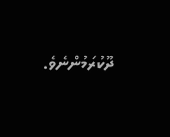ދޫކުރަމުންނެވެ.